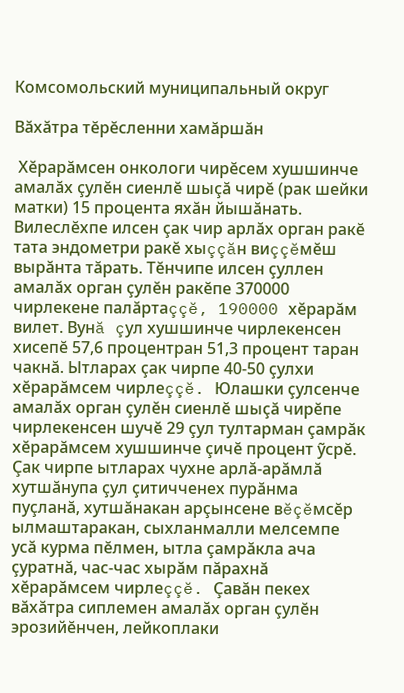Комсомольский муниципальный округ

Вăхăтра тĕрĕсленни хамăршăн

 Хĕрарăмсен онкологи чирĕсем хушшинче амалăх çулĕн сиенлĕ шыçă чирĕ (рак шейки матки) 15 процента яхăн йышăнать. Вилеслĕхпе илсен çак чир арлăх орган ракĕ тата эндометри ракĕ хыççăн виççĕмĕш вырăнта тăрать. Тĕнчипе илсен çуллен амалăх орган çулĕн ракĕпе 370000 чирлекене палăртаççĕ, 190000 хĕрарăм вилет. Вунă çул хушшинче чирлекенсен хисепĕ 57,6 процентран 51,3 процент таран чакнă. Ытларах çак чирпе 40-50 çулхи хĕрарăмсем чирлеççĕ. Юлашки çулсенче амалăх орган çулĕн сиенлĕ шыçă чирĕпе чирлекенсен шучĕ 29 çул тултарман çамрăк хĕрарăмсем хушшинче çичĕ процент ỹсрĕ. Çак чирпе ытларах чухне арлă-арăмлă хутшăнупа çул çитичченех пурăнма пуçланă, хутшăнакан арçынсене вĕçĕмсĕр ылмаштаракан, сыхланмалли мелсемпе усă курма пĕлмен, ытла çамрăкла ача çуратнă, час-час хырăм пăрахнă хĕрарăмсем чирлеççĕ. Çавăн пекех вăхăтра сиплемен амалăх орган çулĕн эрозийĕнчен, лейкоплаки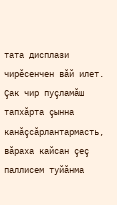тата дисплази чирĕсенчен вăй илет. Çак чир пуçламăш тапхăрта çынна канăçсăрлантармасть, вăраха кайсан çеç паллисем туйăнма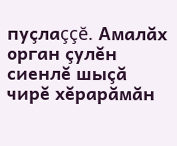пуçлаççĕ. Амалăх орган çулĕн сиенлĕ шыçă чирĕ хĕрарăмăн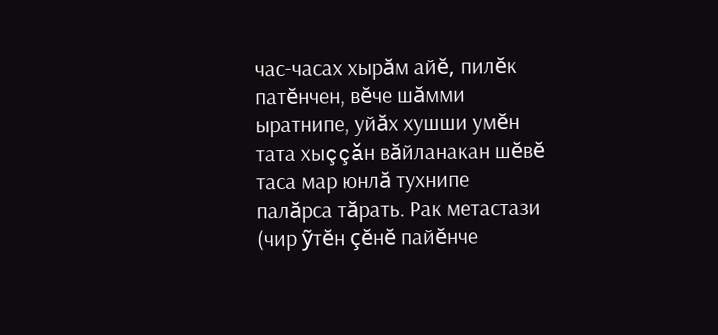час-часах хырăм айĕ, пилĕк патĕнчен, вĕче шăмми ыратнипе, уйăх хушши умĕн тата хыççăн вăйланакан шĕвĕ таса мар юнлă тухнипе палăрса тăрать. Рак метастази (чир ỹтĕн çĕнĕ пайĕнче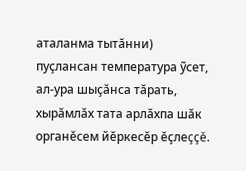аталанма тытăнни) пуçлансан температура ỹсет, ал-ура шыçăнса тăрать, хырăмлăх тата арлăхпа шăк органĕсем йĕркесĕр ĕçлеççĕ.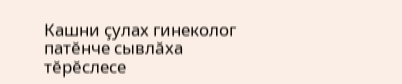Кашни çулах гинеколог патĕнче сывлăха тĕрĕслесе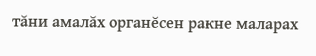тăни амалăх органĕсен ракне маларах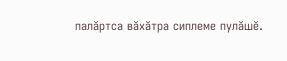палăртса вăхăтра сиплеме пулăшĕ.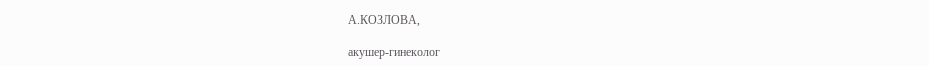А.КОЗЛОВА,

акушер-гинеколог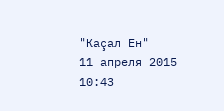"Каçал Ен"
11 апреля 2015
10:43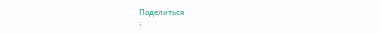Поделиться
;